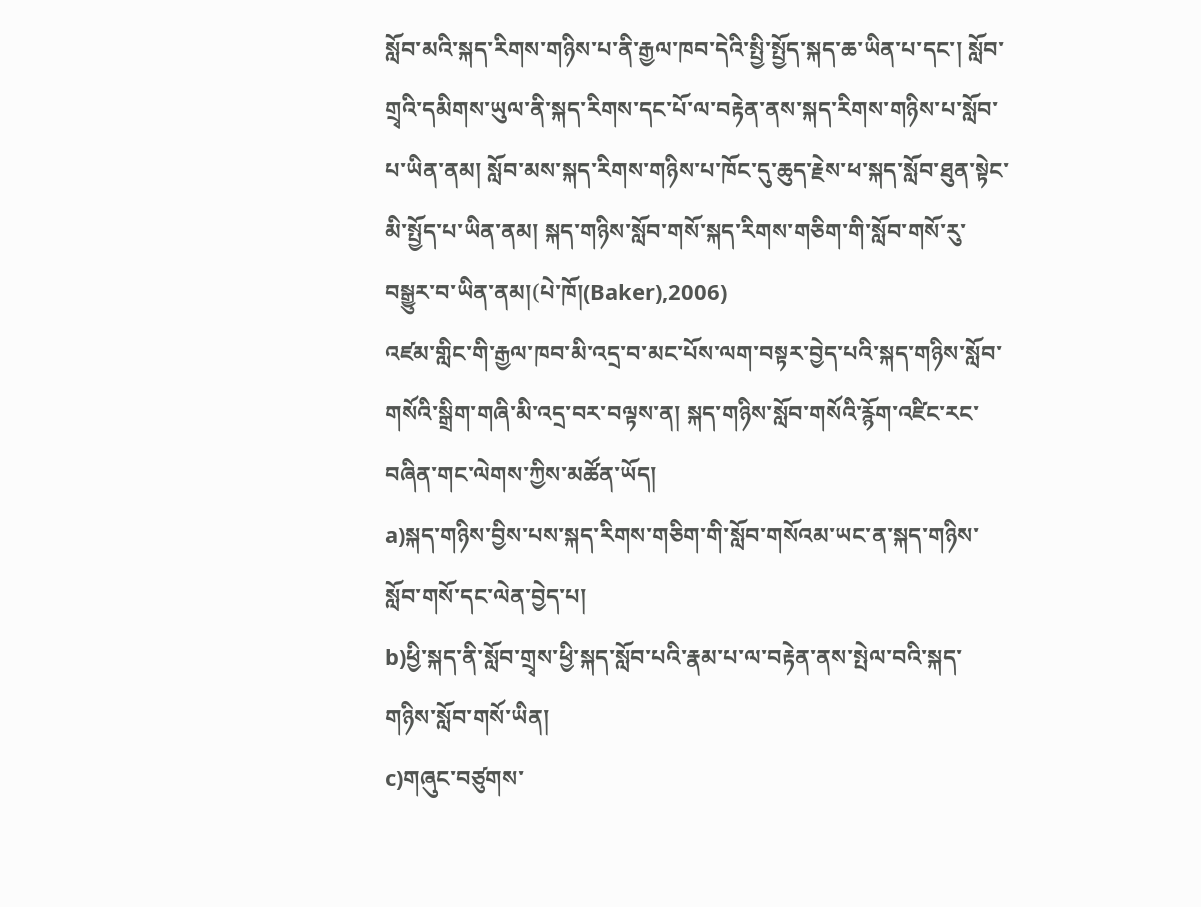སློབ་མའི་སྐད་རིགས་གཉིས་པ་ནི་རྒྱལ་ཁབ་དེའི་སྤྱི་སྤྱོད་སྐད་ཆ་ཡིན་པ་དང་། སློབ་གྲྭའི་དམིགས་ཡུལ་ནི་སྐད་རིགས་དང་པོ་ལ་བརྟེན་ནས་སྐད་རིགས་གཉིས་པ་སློབ་པ་ཡིན་ནམ། སློབ་མས་སྐད་རིགས་གཉིས་པ་ཁོང་དུ་ཆུད་རྗེས་ཕ་སྐད་སློབ་ཐུན་སྟེང་མི་སྤྱོད་པ་ཡིན་ནམ། སྐད་གཉིས་སློབ་གསོ་སྐད་རིགས་གཅིག་གི་སློབ་གསོ་རུ་བསྒྱུར་བ་ཡིན་ནམ།(པེ་ཁོ།(Baker),2006)
འཛམ་གླིང་གི་རྒྱལ་ཁབ་མི་འདྲ་བ་མང་པོས་ལག་བསྟར་བྱེད་པའི་སྐད་གཉིས་སློབ་གསོའི་སྒྲིག་གཞི་མི་འདྲ་བར་བལྟས་ན། སྐད་གཉིས་སློབ་གསོའི་རྙོག་འཛིང་རང་བཞིན་གང་ལེགས་ཀྱིས་མཚོན་ཡོད།
a)སྐད་གཉིས་བྱིས་པས་སྐད་རིགས་གཅིག་གི་སློབ་གསོའམ་ཡང་ན་སྐད་གཉིས་སློབ་གསོ་དང་ལེན་བྱེད་པ།
b)ཕྱི་སྐད་ནི་སློབ་གྲྭས་ཕྱི་སྐད་སློབ་པའི་རྣམ་པ་ལ་བརྟེན་ནས་སྤེལ་བའི་སྐད་གཉིས་སློབ་གསོ་ཡིན།
c)གཞུང་བཙུགས་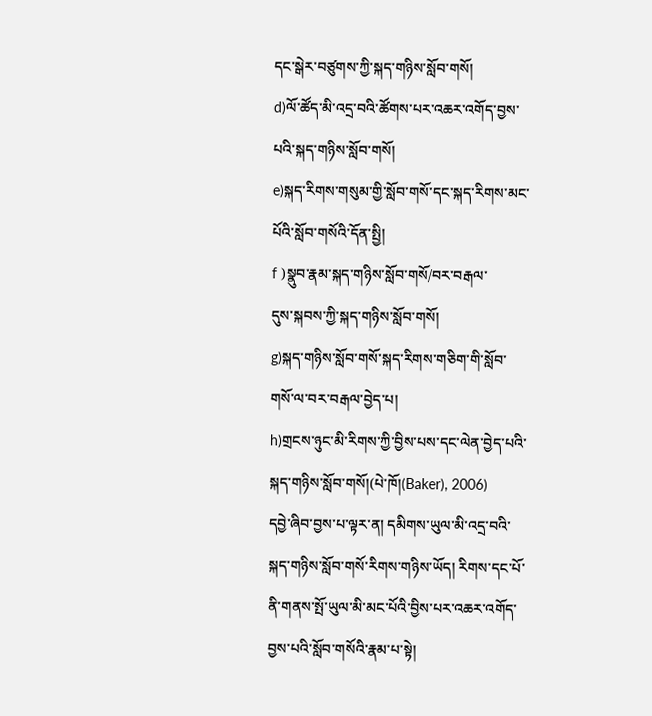དང་སྒེར་བཙུགས་ཀྱི་སྐད་གཉིས་སློབ་གསོ།
d)ལོ་ཚོད་མི་འདྲ་བའི་ཚོགས་པར་འཆར་འགོད་བྱས་པའི་སྐད་གཉིས་སློབ་གསོ།
e)སྐད་རིགས་གསུམ་གྱི་སློབ་གསོ་དང་སྐད་རིགས་མང་པོའི་སློབ་གསོའི་དོན་སྤྱི།
f )སྣུབ་རྣམ་སྐད་གཉིས་སློབ་གསོ/བར་བརྒལ་
དུས་སྐབས་ཀྱི་སྐད་གཉིས་སློབ་གསོ།
g)སྐད་གཉིས་སློབ་གསོ་སྐད་རིགས་གཅིག་གི་སློབ་གསོ་ལ་བར་བརྒལ་བྱེད་པ།
h)གྲངས་ཉུང་མི་རིགས་ཀྱི་བྱིས་པས་དང་ལེན་བྱེད་པའི་སྐད་གཉིས་སློབ་གསོ།(པེ་ཁོ།(Baker), 2006)
དབྱེ་ཞིབ་བྱས་པ་ལྟར་ན། དམིགས་ཡུལ་མི་འདྲ་བའི་སྐད་གཉིས་སློབ་གསོ་རིགས་གཉིས་ཡོད། རིགས་དང་པོ་ནི་གནས་སྤོ་ཡུལ་མི་མང་པོའི་བྱིས་པར་འཆར་འགོད་བྱས་པའི་སློབ་གསོའི་རྣམ་པ་སྟེ།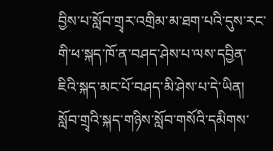བྱིས་པ་སློབ་གྲྭར་འགྲིམ་མ་ཐག་པའི་དུས་རང་གི་ཕ་སྐད་ཁོ་ན་བཤད་ཤེས་པ་ལས་དབྱིན་ཇིའི་སྐད་མང་པོ་བཤད་མི་ཤེས་པ་དེ་ཡིན། སློབ་གྲྭའི་སྐད་གཉིས་སློབ་གསོའི་དམིགས་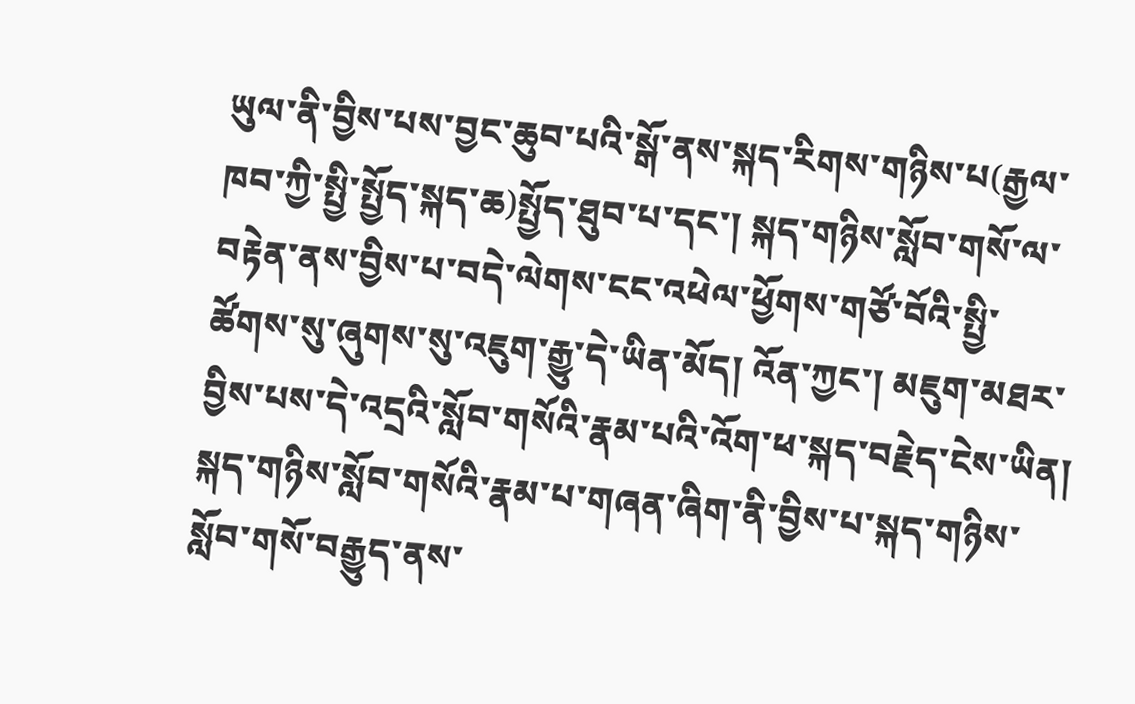ཡུལ་ནི་བྱིས་པས་བྱང་ཆུབ་པའི་སྒོ་ནས་སྐད་རིགས་གཉིས་པ(རྒྱལ་ཁབ་ཀྱི་སྤྱི་སྤྱོད་སྐད་ཆ)སྤྱོད་ཐུབ་པ་དང་། སྐད་གཉིས་སློབ་གསོ་ལ་བརྟེན་ནས་བྱིས་པ་བདེ་ལེགས་ངང་འཕེལ་ཕྱོགས་གཙོ་བོའི་སྤྱི་ཚོགས་སུ་ཞུགས་སུ་འཇུག་རྒྱུ་དེ་ཡིན་མོད། འོན་ཀྱང་། མཇུག་མཐར་བྱིས་པས་དེ་འདྲའི་སློབ་གསོའི་རྣམ་པའི་འོག་ཕ་སྐད་བརྗེད་ངེས་ཡིན། སྐད་གཉིས་སློབ་གསོའི་རྣམ་པ་གཞན་ཞིག་ནི་བྱིས་པ་སྐད་གཉིས་སློབ་གསོ་བརྒྱུད་ནས་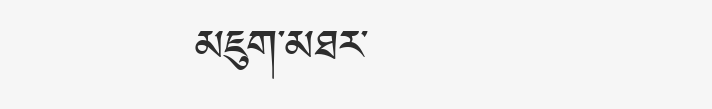མཇུག་མཐར་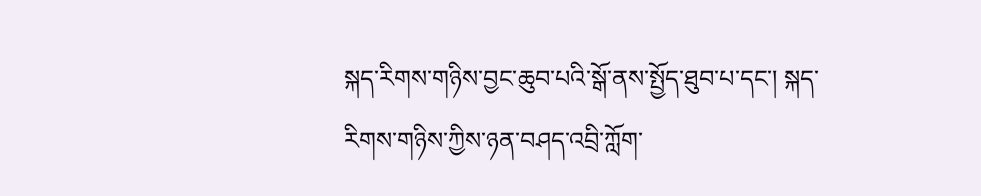སྐད་རིགས་གཉིས་བྱང་ཆུབ་པའི་སྒོ་ནས་སྤྱོད་ཐུབ་པ་དང་། སྐད་རིགས་གཉིས་ཀྱིས་ཉན་བཤད་འབྲི་ཀློག་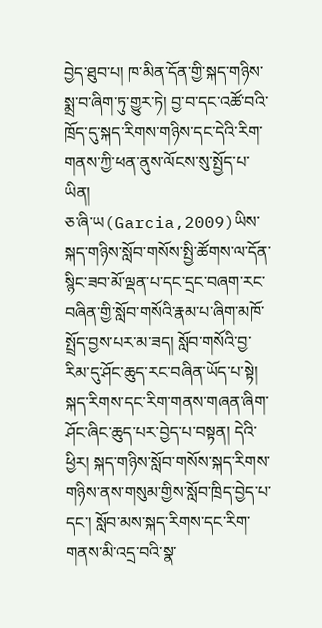བྱེད་ཐུབ་པ། ཁ་མིན་དོན་གྱི་སྐད་གཉིས་སྨྲ་བ་ཞིག་ཏུ་གྱུར་ཏེ། བྱ་བ་དང་འཚོ་བའི་ཁྲོད་དུ་སྐད་རིགས་གཉིས་དང་དེའི་རིག་གནས་ཀྱི་ཕན་ནུས་ལོངས་སུ་སྤྱོད་པ་ཡིན།
ཅ་ཞི་ཡ(Garcia,2009)ཡིས་སྐད་གཉིས་སློབ་གསོས་སྤྱི་ཚོགས་ལ་དོན་སྙིང་ཟབ་མོ་ལྡན་པ་དང་དྲང་བཞག་རང་བཞིན་གྱི་སློབ་གསོའི་རྣམ་པ་ཞིག་མཁོ་སྤྲོད་བྱས་པར་མ་ཟད། སློབ་གསོའི་བྱ་རིམ་དུ་ཤོང་ཆུད་རང་བཞིན་ཡོད་པ་སྟེ། སྐད་རིགས་དང་རིག་གནས་གཞན་ཞིག་ཤོང་ཞིང་ཆུད་པར་བྱེད་པ་བསྟན། དེའི་ཕྱིར། སྐད་གཉིས་སློབ་གསོས་སྐད་རིགས་གཉིས་ནས་གསུམ་གྱིས་སློབ་ཁྲིད་བྱེད་པ་དང་། སློབ་མས་སྐད་རིགས་དང་རིག་གནས་མི་འདྲ་བའི་སྣ་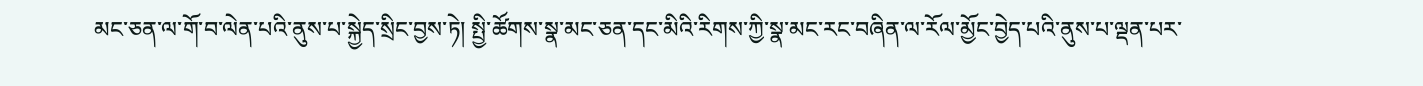མང་ཅན་ལ་གོ་བ་ལེན་པའི་ནུས་པ་སྐྱེད་སྲིང་བྱས་ཏེ། སྤྱི་ཚོགས་སྣ་མང་ཅན་དང་མིའི་རིགས་ཀྱི་སྣ་མང་རང་བཞིན་ལ་རོལ་མྱོང་བྱེད་པའི་ནུས་པ་ལྡན་པར་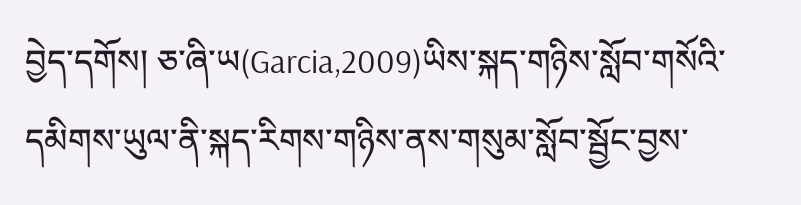བྱེད་དགོས། ཅ་ཞི་ཡ(Garcia,2009)ཡིས་སྐད་གཉིས་སློབ་གསོའི་དམིགས་ཡུལ་ནི་སྐད་རིགས་གཉིས་ནས་གསུམ་སློབ་སྦྱོང་བྱས་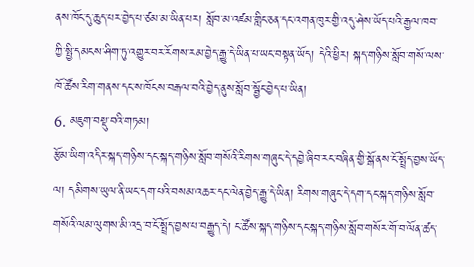ནས་ཁོང་དུ་ཆུད་པར་བྱེད་པ་ཙམ་མ་ཡིན་པར། སློབ་མ་འཛམ་གླིང་ཅན་དང་འགན་ཁུར་གྱི་འདུ་ཤེས་ཡོད་པའི་རྒྱལ་ཁབ་ཀྱི་སྤྱི་དམངས་ཤིག་ཏུ་འགྱུར་བར་རོགས་རམ་བྱེད་རྒྱུ་དེ་ཡིན་པ་ཡང་བསྟན་ཡོད། དེའི་ཕྱིར། སྐད་གཉིས་སློབ་གསོ་ལས་ཁོ་ཚོས་རིག་གནས་དང་ས་ཁོངས་བརྒལ་བའི་བྱེད་ནུས་སློབ་སྦྱོང་བྱེད་པ་ཡིན།
6. མཇུག་བསྡུ་བའི་གཏམ།
རྩོམ་ཡིག་འདིར་སྐད་གཉིས་དང་སྐད་གཉིས་སློབ་གསོའི་རིགས་གཞུང་དེ་དབྱེ་ཞིབ་རང་བཞིན་གྱི་སྒོ་ནས་ངོ་སྤྲོད་བྱས་ཡོད་ལ། དམིགས་ཡུལ་ནི་ཡང་དག་པའི་བསམ་འཆར་དང་ལེན་བྱེད་རྒྱུ་དེ་ཡིན། རིགས་གཞུང་དེ་དག་དང་སྐད་གཉིས་སློབ་གསོའི་ལམ་ལུགས་མི་འདྲ་བ་ངོ་སྤྲོད་བྱས་པ་བརྒྱུད་དེ། ང་ཚོས་སྐད་གཉིས་དང་སྐད་གཉིས་སློབ་གསོར་གོ་བ་ལོན་ཚད་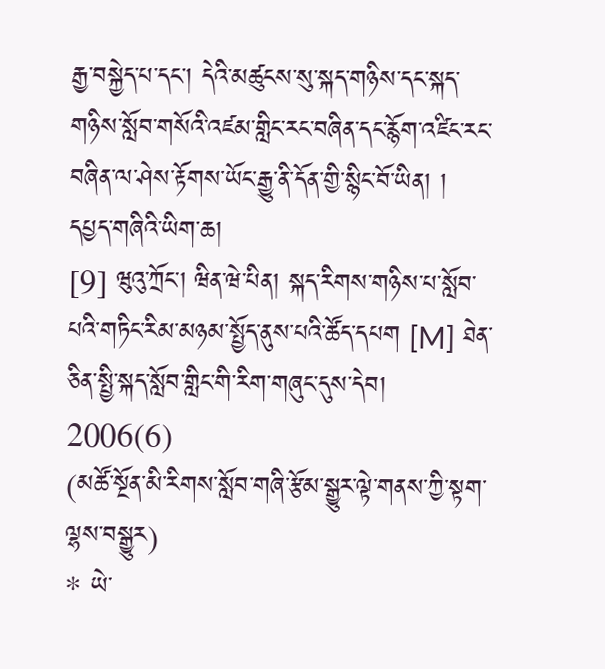རྒྱ་བསྐྱེད་པ་དང་། དེའི་མཚུངས་སུ་སྐད་གཉིས་དང་སྐད་གཉིས་སློབ་གསོའི་འཛམ་གླིང་རང་བཞིན་དང་རྙོག་འཛིང་རང་བཞིན་ལ་ཤེས་རྟོགས་ཡོང་རྒྱུ་ནི་དོན་གྱི་སྙིང་བོ་ཡིན། །
དཔྱད་གཞིའི་ཡིག་ཆ།
[9] ཝུའུ་ཀྲོང་། ཝིན་ཝེ་པིན། སྐད་རིགས་གཉིས་པ་སློབ་པའི་གཏིང་རིམ་མཉམ་སྤྱོད་ནུས་པའི་ཚོད་དཔག [M] ཐེན་ཅིན་སྤྱི་སྐད་སློབ་གླིང་གི་རིག་གཞུང་དུས་དེབ། 2006(6)
(མཚོ་སྔོན་མི་རིགས་སློབ་གཞི་རྩོམ་སྒྱུར་ལྟེ་གནས་ཀྱི་སྟག་ལྷས་བསྒྱུར)
* ཡེ་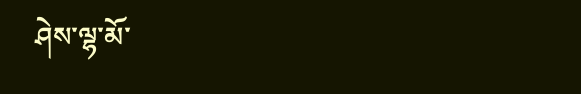ཤེས་ལྷ་མོ་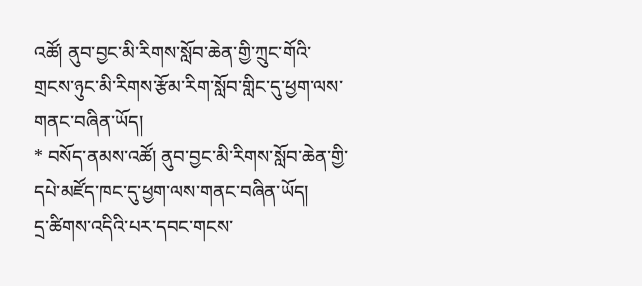འཚོ། ནུབ་བྱང་མི་རིགས་སློབ་ཆེན་གྱི་ཀྲུང་གོའི་གྲངས་ཉུང་མི་རིགས་རྩོམ་རིག་སློབ་གླིང་དུ་ཕྱག་ལས་གནང་བཞིན་ཡོད།
* བསོད་ནམས་འཚོ། ནུབ་བྱང་མི་རིགས་སློབ་ཆེན་གྱི་དཔེ་མཛོད་ཁང་དུ་ཕྱག་ལས་གནང་བཞིན་ཡོད།
དྲ་ཚིགས་འདིའི་པར་དབང་གངས་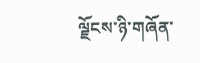ལྗོངས་ཉི་གཞོན་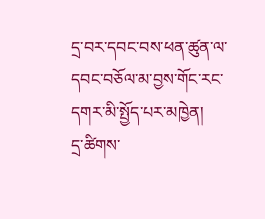དྲ་བར་དབང་བས་ཕན་ཚུན་ལ་དབང་བཅོལ་མ་བྱས་གོང་རང་དགར་མི་སྤྱོད་པར་མཁྱེན།
དྲ་ཚིགས་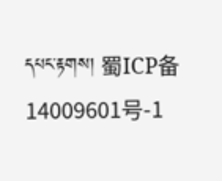དཔང་རྟགས། 蜀ICP备14009601号-1